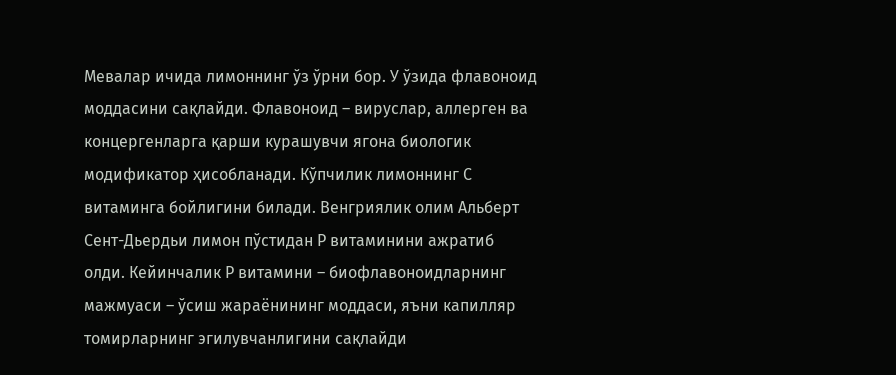Мевалар ичида лимоннинг ўз ўрни бор. У ўзида флавоноид моддасини сақлайди. Флавоноид – вируслар, аллерген ва концергенларга қарши курашувчи ягона биологик модификатор ҳисобланади. Кўпчилик лимоннинг С витаминга бойлигини билади. Венгриялик олим Альберт Сент-Дьердьи лимон пўстидан Р витаминини ажратиб олди. Кейинчалик Р витамини – биофлавоноидларнинг мажмуаси – ўсиш жараёнининг моддаси, яъни капилляр томирларнинг эгилувчанлигини сақлайди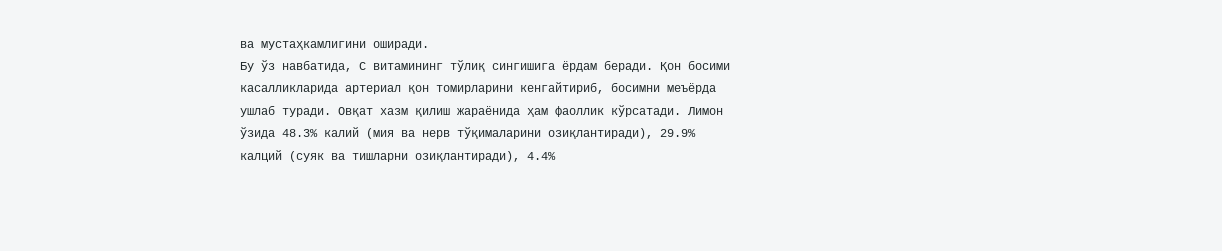ва мустаҳкамлигини оширади.
Бу ўз навбатида, С витамининг тўлиқ сингишига ёрдам беради. Қон босими касалликларида артериал қон томирларини кенгайтириб, босимни меъёрда ушлаб туради. Овқат хазм қилиш жараёнида ҳам фаоллик кўрсатади. Лимон ўзида 48.3% калий (мия ва нерв тўқималарини озиқлантиради), 29.9% калций (суяк ва тишларни озиқлантиради), 4.4%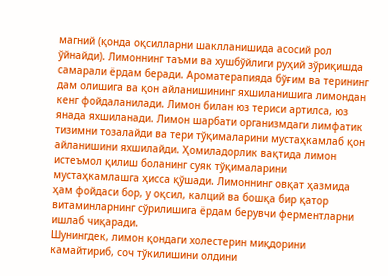магний (қонда оқсилларни шаклланишида асосий рол ўйнайди). Лимоннинг таъми ва хушбўйлиги руҳий зўриқишда самарали ёрдам беради. Ароматерапияда бўғим ва терининг дам олишига ва қон айланишининг яхшиланишига лимондан кенг фойдаланилади. Лимон билан юз териси артилса, юз янада яхшиланади. Лимон шарбати организмдаги лимфатик тизимни тозалайди ва тери тўқималарини мустаҳкамлаб қон айланишини яхшилайди. Ҳомиладорлик вақтида лимон истеъмол қилиш боланинг суяк тўқималарини мустаҳкамлашга ҳисса қўшади. Лимоннинг овқат ҳазмида ҳам фойдаси бор, у оқсил, калций ва бошқа бир қатор витаминларнинг сўрилишига ёрдам берувчи ферментларни ишлаб чиқаради.
Шунингдек, лимон қондаги холестерин миқдорини камайтириб, соч тўкилишини олдини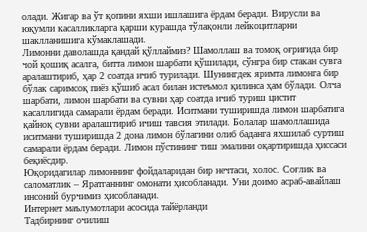олади. Жигар ва ўт қопини яхши ишлашига ёрдам беради. Вирусли ва юқумли касалликларга қарши курашда тўлақонли лейкоцитларни шаклланишига кўмаклашади.
Лимонни даволашда қандай қўллаймиз? Шамоллаш ва томоқ оғриғида бир чой қошиқ асалга, битта лимон шарбати қўшилади, сўнгра бир стакан сувга аралаштириб, ҳар 2 соатда ичиб турилади. Шунингдек яримта лимонга бир бўлак саримсоқ пиёз қўшиб асал билан истеъмол қилинса ҳам бўлади. Олча шарбати, лимон шарбати ва сувни ҳар соатда ичиб туриш цистит касаллигида самарали ёрдам беради. Иситмани туширишда лимон шарбатига қайноқ сувни аралаштириб ичиш тавсия этилади. Болалар шамоллашида иситмани туширишда 2 дона лимон бўлагини олиб баданга яхшилаб суртиш самарали ёрдам беради. Лимон пўстининг тиш эмалини оқартиришда ҳиссаси беқиёсдир.
Юқоридагилар лимоннинг фойдаларидан бир нечтаси, холос. Соғлик ва саломатлик – Яратганнинг омонати ҳисобланади. Уни доимо асраб-авайлаш инсоний бурчимиз ҳисобланади.
Интернет маълумотлари асосида тайёрланди
Тадбирнинг очилиш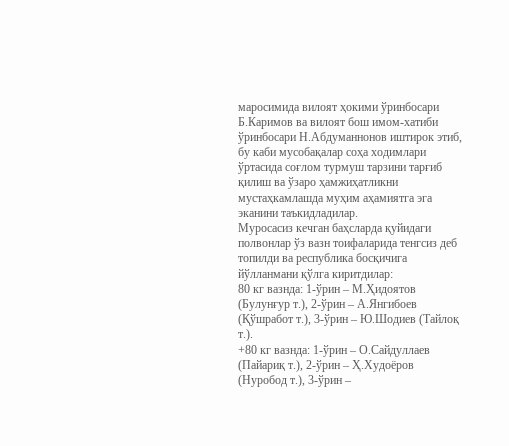маросимида вилоят ҳокими ўринбосари Б.Каримов ва вилоят бош имом-хатиби ўринбосари Н.Абдуманнонов иштирок этиб, бу каби мусобақалар соҳа ходимлари ўртасида соғлом турмуш тарзини тарғиб қилиш ва ўзаро ҳамжиҳатликни мустаҳкамлашда муҳим аҳамиятга эга эканини таъкидладилар.
Муросасиз кечган баҳсларда қуйидаги полвонлар ўз вазн тоифаларида тенгсиз деб топилди ва республика босқичига йўлланмани қўлга киритдилар:
80 кг вазнда: 1-ўрин – М.Ҳидоятов (Булунғур т.), 2-ўрин – А.Янгибоев (Қўшработ т.), 3-ўрин – Ю.Шодиев (Тайлоқ т.).
+80 кг вазнда: 1-ўрин – О.Сайдуллаев (Пайариқ т.), 2-ўрин – Ҳ.Худоёров (Нуробод т.), 3-ўрин –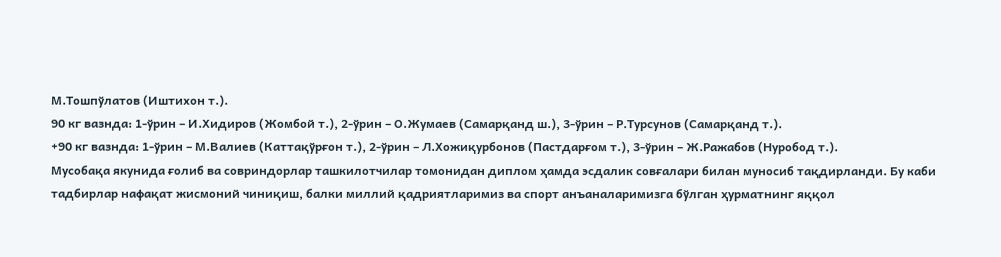М.Тошпўлатов (Иштихон т.).
90 кг вазнда: 1-ўрин – И.Хидиров (Жомбой т.), 2-ўрин – О.Жумаев (Самарқанд ш.), 3-ўрин – Р.Турсунов (Самарқанд т.).
+90 кг вазнда: 1-ўрин – М.Валиев (Каттақўрғон т.), 2-ўрин – Л.Хожиқурбонов (Пастдарғом т.), 3-ўрин – Ж.Ражабов (Нуробод т.).
Мусобақа якунида ғолиб ва совриндорлар ташкилотчилар томонидан диплом ҳамда эсдалик совғалари билан муносиб тақдирланди. Бу каби тадбирлар нафақат жисмоний чиниқиш, балки миллий қадриятларимиз ва спорт анъаналаримизга бўлган ҳурматнинг яққол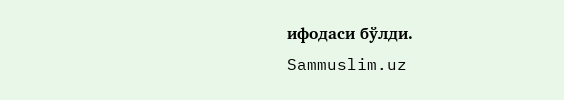ифодаси бўлди.
Sammuslim.uz